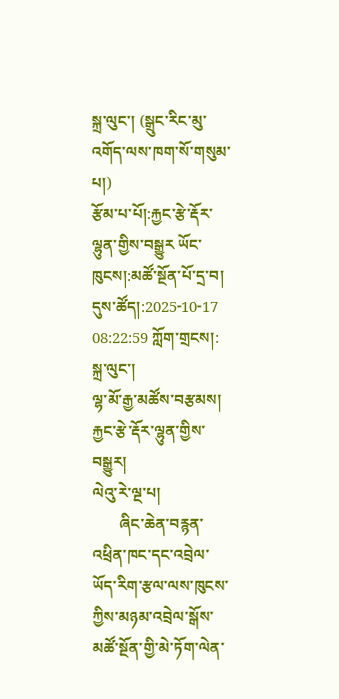སྐྲ་ལུང་། (སྒྲུང་རིང་མུ་འགོད་ལས་ཁག་སོ་གསུམ་པ།)
རྩོམ་པ་པོ།:རྐྱང་རྩེ་རྡོར་ལྷུན་གྱིས་བསྒྱུར ཡོང་ཁུངས།:མཚོ་སྔོན་པོ་དྲ་བ། དུས་ཚོད།:2025-10-17 08:22:59 ཀློག་གྲངས།:
སྐྲ་ལུང་།
ལྷ་མོ་རྒྱ་མཚོས་བརྩམས།
རྐྱང་རྩེ་རྡོར་ལྷུན་གྱིས་བསྒྱུར།
ལེའུ་རེ་ལྔ་པ།
       ཞིང་ཆེན་བརྙན་འཕྲིན་ཁང་དང་འབྲེལ་ཡོད་རིག་རྩལ་ལས་ཁུངས་ཀྱིས་མཉམ་འབྲེལ་སྒོས་མཚོ་སྔོན་གྱི་མེ་ཏོག་ལེན་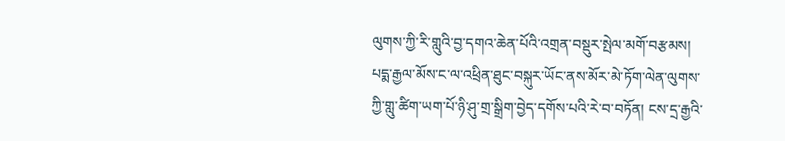ལུགས་ཀྱི་རི་གླུའི་བྱ་དགའ་ཆེན་པོའི་འགྲན་བསྡུར་སྤེལ་མགོ་བརྩམས། པདྨ་རྒྱལ་མོས་ང་ལ་འཕྲིན་ཐུང་བསྐུར་ཡོང་ནས་མོར་མེ་ཏོག་ལེན་ལུགས་ཀྱི་གླུ་ཚིག་ཡག་པོ་ཉི་ཤུ་གྲ་སྒྲིག་བྱེད་དགོས་པའི་རེ་བ་བཏོན། ངས་དྲ་རྒྱའི་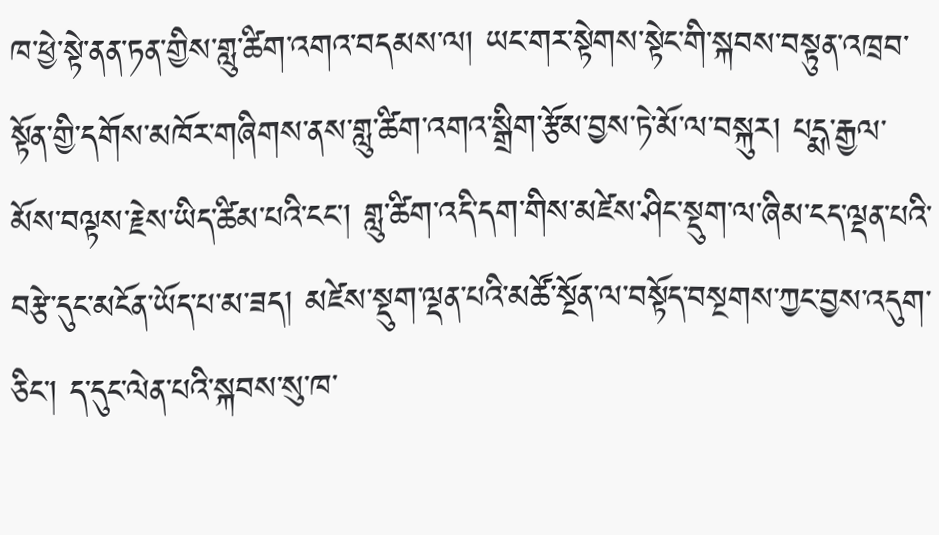ཁ་ཕྱེ་སྟེ་ནན་ཏན་གྱིས་གླུ་ཚིག་འགའ་བདམས་ལ། ཡང་གར་སྟེགས་སྟེང་གི་སྐབས་བསྟུན་འཁྲབ་སྟོན་གྱི་དགོས་མཁོར་གཞིགས་ནས་གླུ་ཚིག་འགའ་སྒྲིག་རྩོམ་བྱས་ཏེ་མོ་ལ་བསྐུར། པདྨ་རྒྱལ་མོས་བལྟས་རྗེས་ཡིད་ཚིམ་པའི་ངང་། གླུ་ཚིག་འདི་དག་གིས་མཛེས་ཤིང་སྡུག་ལ་ཞིམ་ངད་ལྡན་པའི་བརྩེ་དུང་མངོན་ཡོད་པ་མ་ཟད། མཛེས་སྡུག་ལྡན་པའི་མཚོ་སྔོན་ལ་བསྟོད་བསྔགས་ཀྱང་བྱས་འདུག་ཅིང་། ད་དུང་ལེན་པའི་སྐབས་སུ་ཁ་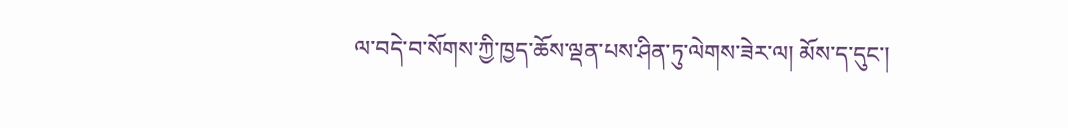ལ་བདེ་བ་སོགས་ཀྱི་ཁྱད་ཆོས་ལྡན་པས་ཤིན་ཏུ་ལེགས་ཟེར་ལ། མོས་ད་དུང་།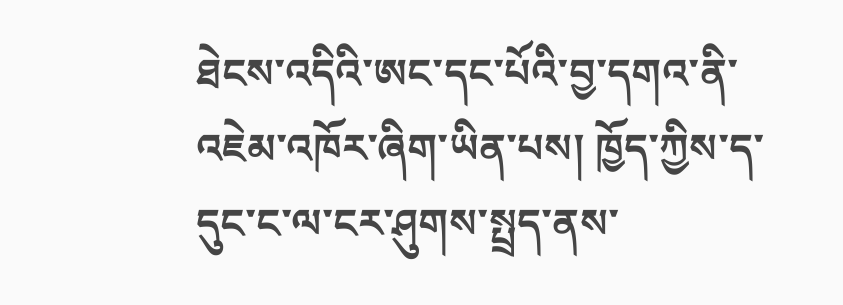ཐེངས་འདིའི་ཨང་དང་པོའི་བྱ་དགའ་ནི་འཇེམ་འཁོར་ཞིག་ཡིན་པས། ཁྱོད་ཀྱིས་ད་དུང་ང་ལ་ངར་ཤུགས་སྤྲད་ནས་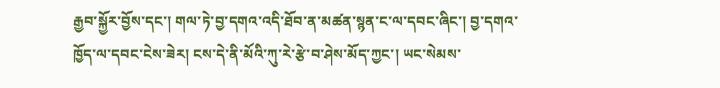རྒྱབ་སྐྱོར་བྱོས་དང་། གལ་ཏེ་བྱ་དགའ་འདི་ཐོབ་ན་མཚན་སྙན་ང་ལ་དབང་ཞིང་། བྱ་དགའ་ཁྱོད་ལ་དབང་ངེས་ཟེར། ངས་དེ་ནི་མོའི་ཀུ་རེ་རྩེ་བ་ཤེས་མོད་ཀྱང་། ཡང་སེམས་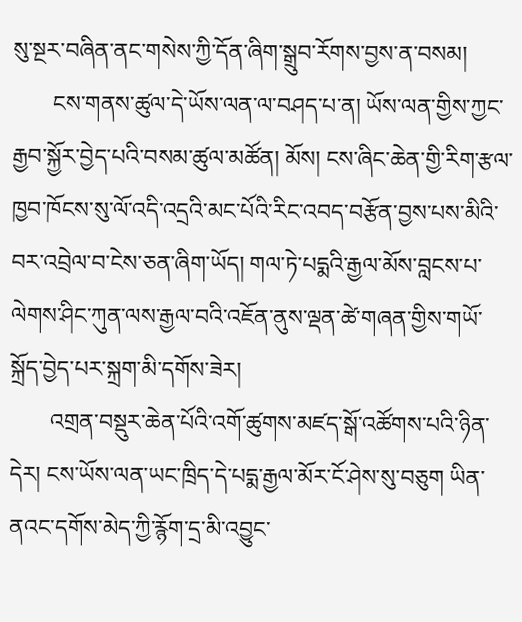སུ་སྔར་བཞིན་ནང་གསེས་ཀྱི་དོན་ཞིག་སྒྲུབ་རོགས་བྱས་ན་བསམ།
       ངས་གནས་ཚུལ་དེ་ཡོས་ལན་ལ་བཤད་པ་ན། ཡོས་ལན་གྱིས་ཀྱང་རྒྱབ་སྐྱོར་བྱེད་པའི་བསམ་ཚུལ་མཚོན། མོས། ངས་ཞིང་ཆེན་གྱི་རིག་རྩལ་ཁྱབ་ཁོངས་སུ་ལོ་འདི་འདྲའི་མང་པོའི་རིང་འབད་བརྩོན་བྱས་པས་མིའི་བར་འབྲེལ་བ་ངེས་ཅན་ཞིག་ཡོད། གལ་ཏེ་པདྨའི་རྒྱལ་མོས་བླངས་པ་ལེགས་ཤིང་ཀུན་ལས་རྒྱལ་བའི་འཇོན་ནུས་ལྡན་ཚེ་གཞན་གྱིས་གཡོ་སྐྲོད་བྱེད་པར་སྐྲག་མི་དགོས་ཟེར།
       འགྲན་བསྡུར་ཆེན་པོའི་འགོ་ཚུགས་མཛད་སྒོ་འཚོགས་པའི་ཉིན་དེར། ངས་ཡོས་ལན་ཡང་ཁྲིད་དེ་པདྨ་རྒྱལ་མོར་ངོ་ཤེས་སུ་བཅུག ཡིན་ནའང་དགོས་མེད་ཀྱི་རྙོག་དྲ་མི་འབྱུང་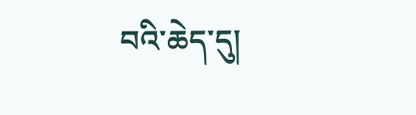བའི་ཆེད་དུ།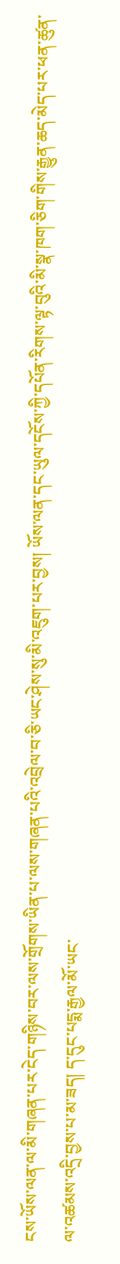ངས་ཡོས་ལན་ལ་མི་གཞན་པར་ངེད་གཉིས་བར་ལས་གྲོགས་ཡིན་པ་ལས་གཞན་པའི་འབྲེལ་བ་ཅི་ཡང་ཤེས་སུ་མི་འཇུག་པར་བྱས། ཡོས་ལན་དང་ཡུལ་དངོས་ཀྱི་དཔོན་རིགས་ལྟ་བུའི་མི་སྣ་ཁག་ཅིག་གིས་རྒྱུན་ཆད་མེད་པར་ཕན་ཚུན་ལ་འཚམས་འདྲི་བྱས་པ་མ་ཟད། ད་དུང་པདྨ་རྒྱལ་མོ་ཡང་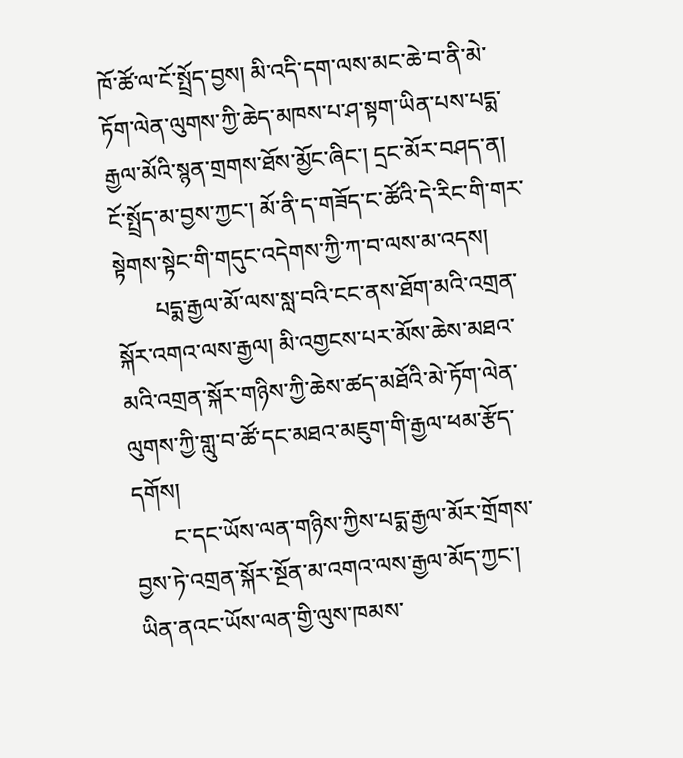ཁོ་ཚོ་ལ་ངོ་སྤྲོད་བྱས། མི་འདི་དག་ལས་མང་ཆེ་བ་ནི་མེ་ཏོག་ལེན་ལུགས་ཀྱི་ཆེད་མཁས་པ་ཤ་སྟག་ཡིན་པས་པདྨ་རྒྱལ་མོའི་སྙན་གྲགས་ཐོས་མྱོང་ཞིང་། དྲང་མོར་བཤད་ན། ངོ་སྤྲོད་མ་བྱས་ཀྱང་། མོ་ནི་ད་གཟོད་ང་ཚོའི་དེ་རིང་གི་གར་སྟེགས་སྟེང་གི་གདུང་འདེགས་ཀྱི་ཀ་བ་ལས་མ་འདས།
       པདྨ་རྒྱལ་མོ་ལས་སླ་བའི་ངང་ནས་ཐོག་མའི་འགྲན་སྐོར་འགའ་ལས་རྒྱལ། མི་འགྱངས་པར་མོས་ཆེས་མཐའ་མའི་འགྲན་སྐོར་གཉིས་ཀྱི་ཆེས་ཚད་མཐོའི་མེ་ཏོག་ལེན་ལུགས་ཀྱི་གླུ་བ་ཚོ་དང་མཐའ་མཇུག་གི་རྒྱལ་ཕམ་རྩོད་དགོས།
       ང་དང་ཡོས་ལན་གཉིས་ཀྱིས་པདྨ་རྒྱལ་མོར་གྲོགས་བྱས་ཏེ་འགྲན་སྐོར་སྔོན་མ་འགའ་ལས་རྒྱལ་མོད་ཀྱང་། ཡིན་ནའང་ཡོས་ལན་གྱི་ལུས་ཁམས་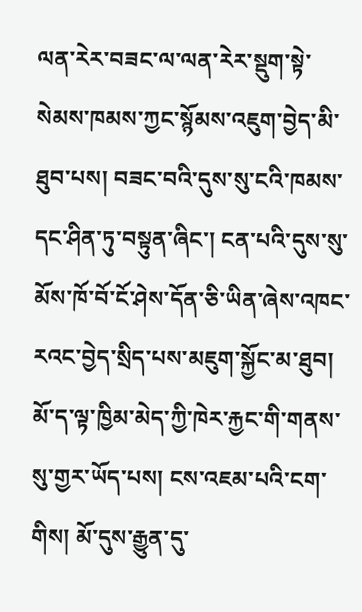ལན་རེར་བཟང་ལ་ལན་རེར་སྡུག་སྟེ་སེམས་ཁམས་ཀྱང་སྙོམས་འཇུག་བྱེད་མི་ཐུབ་པས། བཟང་བའི་དུས་སུ་ངའི་ཁམས་དང་ཤིན་ཏུ་བསྟུན་ཞིང་། ངན་པའི་དུས་སུ་མོས་ཁོ་བོ་ངོ་ཤེས་དོན་ཅི་ཡིན་ཞེས་འཁང་རའང་བྱེད་སྲིད་པས་མཇུག་སྐྱོང་མ་ཐུབ། མོ་ད་ལྟ་ཁྱིམ་མེད་ཀྱི་ཁེར་རྐྱང་གི་གནས་སུ་གྱར་ཡོད་པས། ངས་འཇམ་པའི་ངག་གིས། མོ་དུས་རྒྱུན་དུ་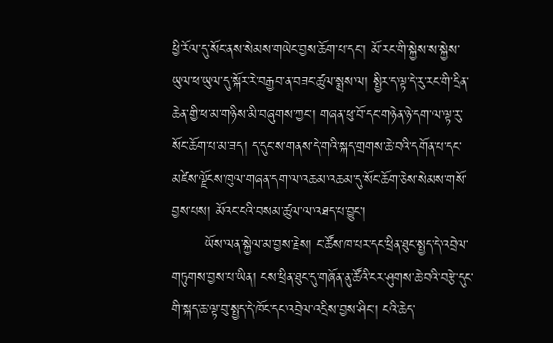ཕྱི་རོལ་དུ་སོང་ནས་སེམས་གཡེང་བྱས་ཆོག་པ་དང་། མོ་རང་གི་སྐྱེས་ས་སྐྱེས་ཡུལ་ཕ་ཡུལ་དུ་སྐོར་རེ་བརྒྱབ་ན་བཟང་ཚུལ་སྨྲས་ལ། སྤྱིར་ད་ལྟ་དེ་རུ་རང་གི་དྲིན་ཆེན་གྱི་ཕ་མ་གཉིས་མི་བཞུགས་ཀྱང་། གཞན་ཕུ་བོ་དང་གཉེན་ཉེ་དག་ལ་ལྟ་རུ་སོང་ཆོག་པ་མ་ཟད། ད་དུང་ས་གནས་དེ་གའི་སྐད་གྲགས་ཆེ་བའི་དགོན་པ་དང་མཛེས་ལྗོངས་ཁུལ་གཞན་དག་ལ་འཆམ་འཆམ་དུ་སོང་ཆོག་ཅེས་སེམས་གསོ་བྱས་པས། མོའང་ངའི་བསམ་ཚུལ་ལ་འཐད་པ་བྱུང་།
       ཡོས་ལན་སྐྱེལ་མ་བྱས་རྗེས། ང་ཚོས་ཁ་པར་དང་ཕྲིན་ཐུང་སྤྱད་དེ་འབྲེལ་གཏུགས་བྱས་པ་ཡིན། ངས་ཕྲིན་ཐུང་དུ་གཞོན་ནུ་ཚོའི་ངར་ཤུགས་ཆེ་བའི་བརྩེ་དུང་གི་སྐད་ཆ་ལྟ་བུ་སྤྱད་དེ་ཁོང་དང་འབྲེལ་འདྲིས་བྱས་ཤིང་། ངའི་ཆེད་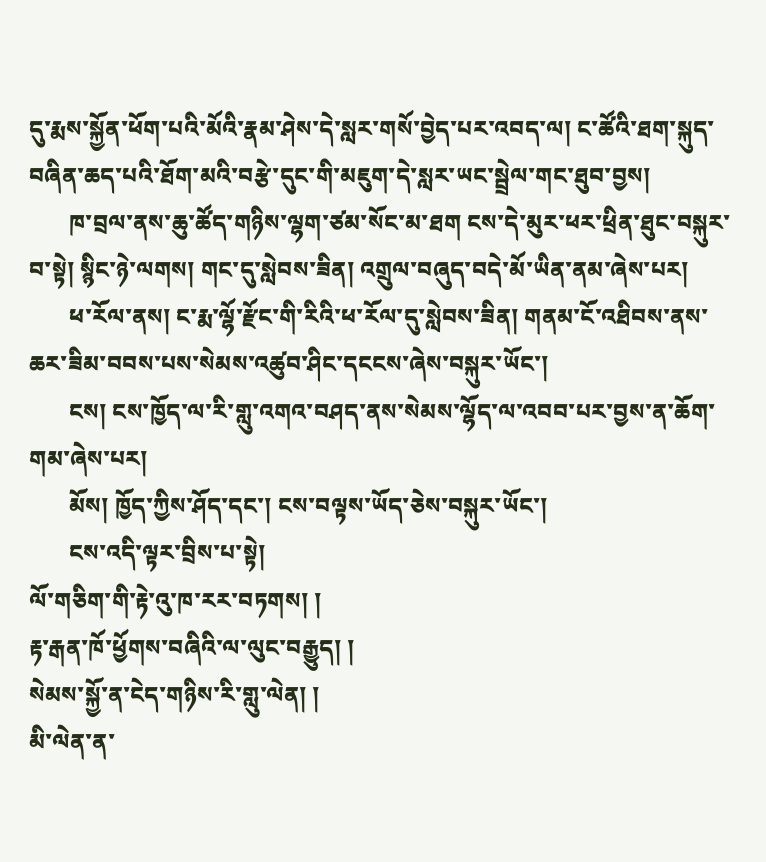དུ་རྨས་སྐྱོན་ཕོག་པའི་མོའི་རྣམ་ཤེས་དེ་སླར་གསོ་བྱེད་པར་འབད་ལ། ང་ཚོའི་ཐག་སྐུད་བཞིན་ཆད་པའི་ཐོག་མའི་བརྩེ་དུང་གི་མཇུག་དེ་སླར་ཡང་སྦྲེལ་གང་ཐུབ་བྱས།
       ཁ་བྲལ་ནས་ཆུ་ཚོད་གཉིས་ལྷག་ཙམ་སོང་མ་ཐག ངས་དེ་མུར་ཕར་ཕྲིན་ཐུང་བསྐུར་བ་སྟེ། སྙིང་ཉེ་ལགས། གང་དུ་སླེབས་ཟིན། འགྲུལ་བཞུད་བདེ་མོ་ཡིན་ནམ་ཞེས་པར།
       ཕ་རོལ་ནས། ང་རྨ་ལྷོ་རྫོང་གི་རིའི་ཕ་རོལ་དུ་སླེབས་ཟིན། གནམ་ངོ་འཐིབས་ནས་ཆར་ཟིམ་བབས་པས་སེམས་འཚུབ་ཤིང་དངངས་ཞེས་བསྐུར་ཡོང་།
       ངས། ངས་ཁྱོད་ལ་རི་གླུ་འགའ་བཤད་ནས་སེམས་ལྷོད་ལ་འབབ་པར་བྱས་ན་ཆོག་གམ་ཞེས་པར།
       མོས། ཁྱོད་ཀྱིས་ཤོད་དང་། ངས་བལྟས་ཡོད་ཅེས་བསྐུར་ཡོང་།
       ངས་འདི་ལྟར་བྲིས་པ་སྟེ།
ལོ་གཅིག་གི་རྟེ་འུ་ཁ་རར་བཏགས། །
རྟ་རྒན་ཁོ་ཕྱོགས་བཞིའི་ལ་ལུང་བརྒྱུད། །
སེམས་སྐྱོ་ན་ངེད་གཉིས་རི་གླུ་ལེན། །
མི་ལེན་ན་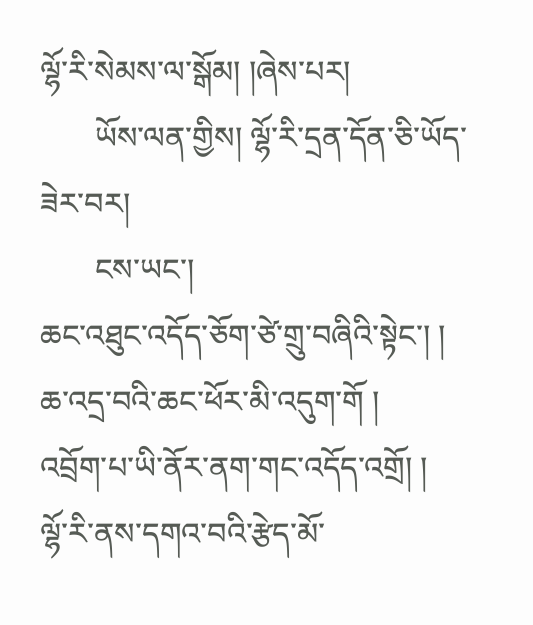ལྷོ་རི་སེམས་ལ་སྒོམ། །ཞེས་པར།
       ཡོས་ལན་གྱིས། ལྷོ་རི་དྲན་དོན་ཅི་ཡོད་ཟེར་བར།
       ངས་ཡང་།
ཆང་འཐུང་འདོད་ཅོག་ཙེ་གྲུ་བཞིའི་སྟེང་། །
ཆ་འདྲ་བའི་ཆང་ཕོར་མི་འདུག་གོ །
འབྲོག་པ་ཡི་ནོར་ནག་གང་འདོད་འགྲོ། །
ལྷོ་རི་ནས་དགའ་བའི་རྩེད་མོ་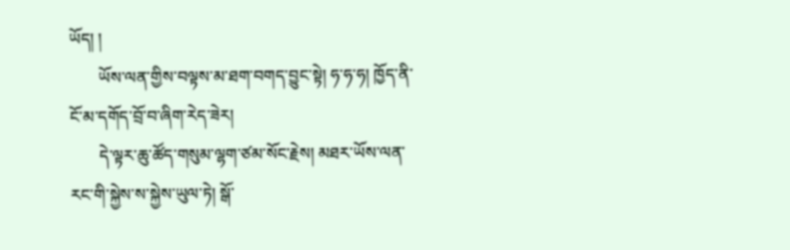ཡོད། །
       ཡོས་ལན་གྱིས་བལྟས་མ་ཐག་བགད་བྱུང་སྟེ། ཧ་ཧ་ཧ། ཁྱོད་ནི་ངོ་མ་དགོད་བྲོ་བ་ཞིག་རེད་ཟེར།
       དེ་ལྟར་ཆུ་ཚོད་གསུམ་ལྷག་ཙམ་སོང་རྗེས། མཐར་ཡོས་ལན་རང་གི་སྐྱེས་ས་སྐྱེས་ཡུལ་ཏེ། སྒོ་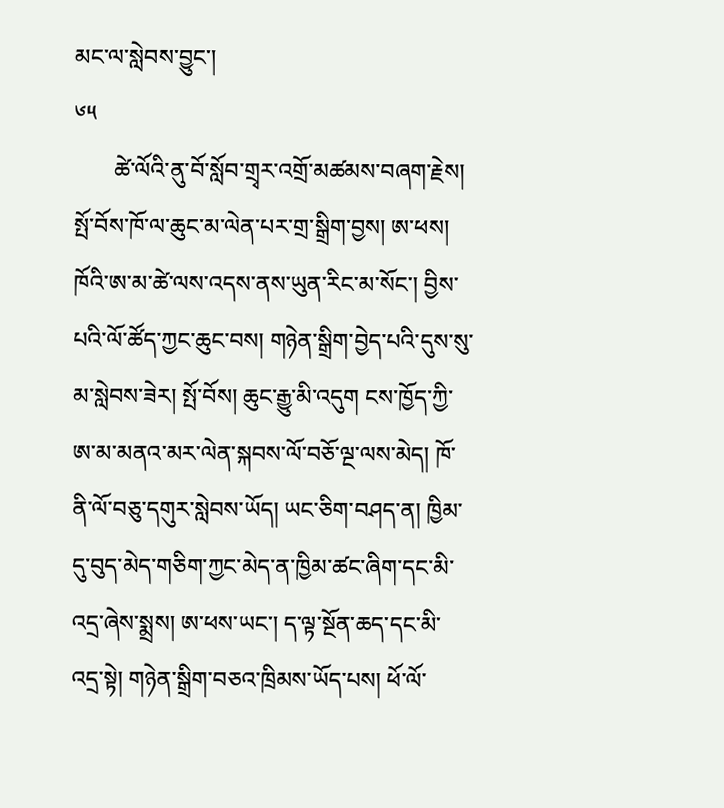མང་ལ་སླེབས་བྱུང་།
༦༥
       ཚེ་ལོའི་ནུ་བོ་སློབ་གྲྭར་འགྲོ་མཚམས་བཞག་རྗེས། སྤོ་བོས་ཁོ་ལ་ཆུང་མ་ལེན་པར་གྲ་སྒྲིག་བྱས། ཨ་ཕས། ཁོའི་ཨ་མ་ཚེ་ལས་འདས་ནས་ཡུན་རིང་མ་སོང་། བྱིས་པའི་ལོ་ཚོད་ཀྱང་ཆུང་བས། གཉེན་སྒྲིག་བྱེད་པའི་དུས་སུ་མ་སླེབས་ཟེར། སྤོ་བོས། ཆུང་རྒྱུ་མི་འདུག ངས་ཁྱོད་ཀྱི་ཨ་མ་མནའ་མར་ལེན་སྐབས་ལོ་བཅོ་ལྔ་ལས་མེད། ཁོ་ནི་ལོ་བཅུ་དགུར་སླེབས་ཡོད། ཡང་ཅིག་བཤད་ན། ཁྱིམ་དུ་བུད་མེད་གཅིག་ཀྱང་མེད་ན་ཁྱིམ་ཚང་ཞིག་དང་མི་འདྲ་ཞེས་སྨྲས། ཨ་ཕས་ཡང་། ད་ལྟ་སྔོན་ཆད་དང་མི་འདྲ་སྟེ། གཉེན་སྒྲིག་བཅའ་ཁྲིམས་ཡོད་པས། ཕོ་ལོ་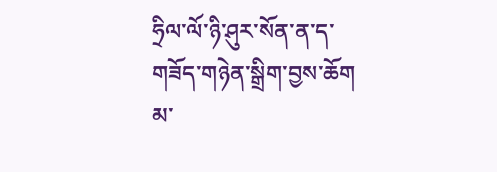ཧྲིལ་ལོ་ཉི་ཤུར་སོན་ན་ད་གཟོད་གཉེན་སྒྲིག་བྱས་ཆོག མ་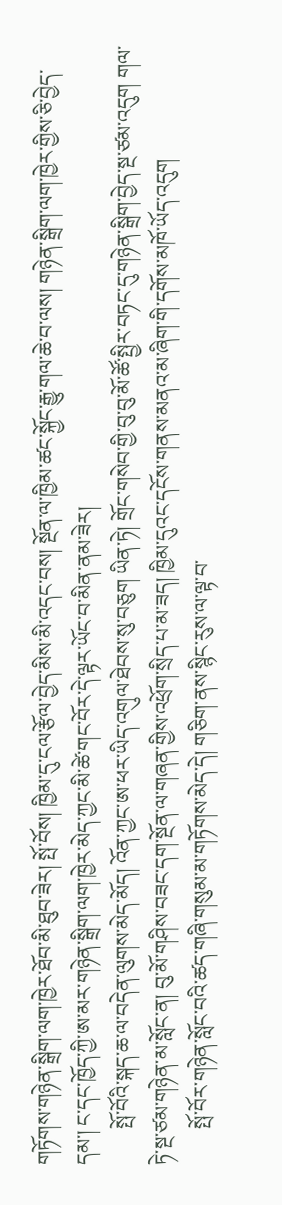གཏོགས་གཉེན་སྒྲིག་ལག་ཁྱེར་ཐོབ་མི་ཐུབ་ཟེར། སྤོ་བོས། ཁྱིམ་དུ་ངལ་རྩོལ་བྱེད་མིས་མི་འདང་བས། སྔོན་ལ་ཁྱིམ་ཚང་སྐྱོང་རྒྱུ་གལ་ཆེ་བ་ལས། གཉེན་སྒྲིག་ལག་ཁྱེར་གྱིས་ཅི་བྱེད་དམ་། ང་དང་ཁྱོད་ཀྱི་ཨ་མར་གཉེན་སྒྲིག་ལག་ཁྱེར་མེད་ཀྱང་མི་ཚེ་གང་བོར་དེ་ལྟར་ཡོང་བ་མིན་ནམ་ཟེར།
       སྤོ་བོའི་སྐད་ཆ་ལ་བདེན་ལུགས་མེད་མོད། འོན་ཀྱང་ཨ་ཕར་ཡིད་འགུལ་ཐེབས་སུ་བཅུག ཡིན་ཏེ། གྲོང་གསེབ་གྱི་བུ་བུ་མོ་ཚོ་སྤྱིར་བཏང་དུ་གཉེན་སྒྲིག་བྱེད་སྔ་ཙམ་འདུག གལ་ཏེ་སྔ་ཙམ་གཉེན་མ་སློང་ན། བུ་མོ་གཤིས་བཟང་དག་སྔོན་ལ་གཞན་གྱིས་འཕྲོག་སྲིད་པ་མ་ཟད། ཁྱིམ་དུའང་དངོས་གནས་མནའ་མ་ཞིག་གི་དགོས་མཁོ་ཡོད་འདུག
       སྤོ་བོར་གཉེན་སློང་བའི་ཚད་གཞི་གསུམ་མ་གཏོགས་མེད་དེ། གཅིག་ནས་སྙིང་རུས་ལ་ལྟ་བ་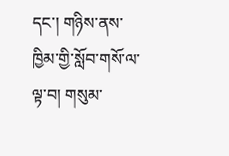དང་། གཉིས་ནས་ཁྱིམ་གྱི་སློབ་གསོ་ལ་ལྟ་བ། གསུམ་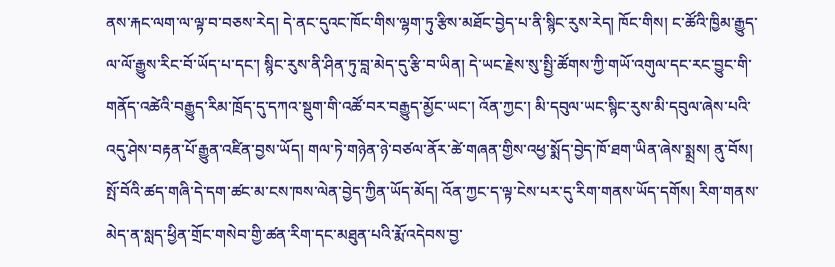ནས་རྐང་ལག་ལ་ལྟ་བ་བཅས་རེད། དེ་ནང་དུའང་ཁོང་གིས་ལྷག་ཏུ་རྩིས་མཐོང་བྱེད་པ་ནི་སྙིང་རུས་རེད། ཁོང་གིས། ང་ཚོའི་ཁྱིམ་རྒྱུད་ལ་ལོ་རྒྱུས་རིང་བོ་ཡོད་པ་དང་། སྙིང་རུས་ནི་ཤིན་ཏུ་བླ་མེད་དུ་རྩི་བ་ཡིན། དེ་ཡང་རྗེས་སུ་སྤྱི་ཚོགས་ཀྱི་གཡོ་འགུལ་དང་རང་བྱུང་གི་གནོད་འཚེའི་བརྒྱུད་རིམ་ཁྲོད་དུ་དཀའ་སྡུག་གི་འཚོ་བར་བརྒྱུད་མྱོང་ཡང་། འོན་ཀྱང་། མི་དབུལ་ཡང་སྙིང་རུས་མི་དབུལ་ཞེས་པའི་འདུ་ཤེས་བརྟན་པོ་རྒྱུན་འཛིན་བྱས་ཡོད། གལ་ཏེ་གཉེན་ཉེ་བཙལ་ནོར་ཚེ་གཞན་གྱིས་འཕྱ་སྨོད་བྱེད་ཁོ་ཐག་ཡིན་ཞེས་སྨྲས། ནུ་བོས། སྤོ་བོའི་ཚད་གཞི་དེ་དག་ཚང་མ་ངས་ཁས་ལེན་བྱེད་ཀྱིན་ཡོད་མོད། འོན་ཀྱང་ད་ལྟ་ངེས་པར་དུ་རིག་གནས་ཡོད་དགོས། རིག་གནས་མེད་ན་སླད་ཕྱིན་གྲོང་གསེབ་གྱི་ཚན་རིག་དང་མཐུན་པའི་རྨོ་འདེབས་བྱ་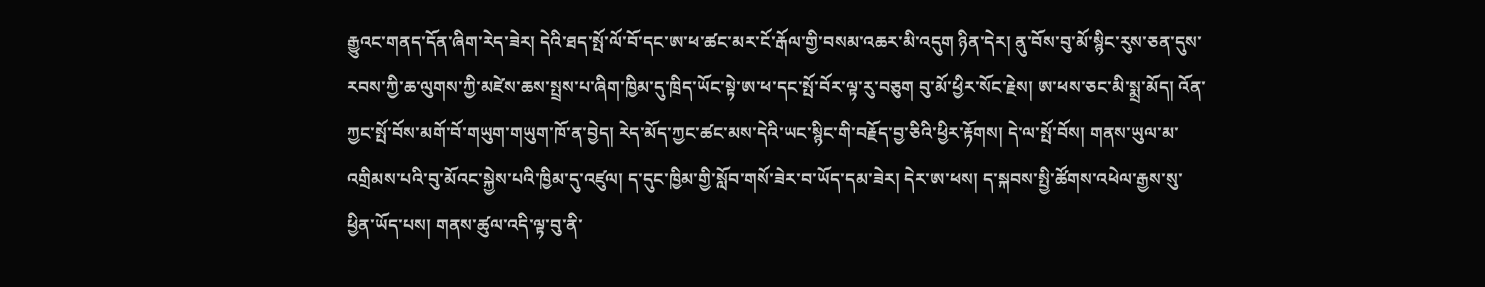རྒྱུའང་གནད་དོན་ཞིག་རེད་ཟེར། དེའི་ཐད་སྤོ་ལོ་བོ་དང་ཨ་ཕ་ཚང་མར་ངོ་རྒོལ་གྱི་བསམ་འཆར་མི་འདུག ཉིན་དེར། ནུ་བོས་བུ་མོ་སྙིང་རུས་ཅན་དུས་རབས་ཀྱི་ཆ་ལུགས་ཀྱི་མཛེས་ཆས་སྤྲས་པ་ཞིག་ཁྱིམ་དུ་ཁྲིད་ཡོང་སྟེ་ཨ་ཕ་དང་སྤོ་བོར་ལྟ་རུ་བཅུག བུ་མོ་ཕྱིར་སོང་རྗེས། ཨ་ཕས་ཅང་མི་སྨྲ་མོད། འོན་ཀྱང་སྤོ་བོས་མགོ་བོ་གཡུག་གཡུག་ཁོ་ན་བྱེད། རེད་མོད་ཀྱང་ཚང་མས་དེའི་ཡང་སྙིང་གི་བརྗོད་བྱ་ཅིའི་ཕྱིར་རྟོགས། དེ་ལ་སྤོ་བོས། གནས་ཡུལ་མ་འགྲིམས་པའི་བུ་མོའང་སྐྱེས་པའི་ཁྱིམ་དུ་འཛུལ། ད་དུང་ཁྱིམ་གྱི་སློབ་གསོ་ཟེར་བ་ཡོད་དམ་ཟེར། དེར་ཨ་ཕས། ད་སྐབས་སྤྱི་ཚོགས་འཕེལ་རྒྱས་སུ་ཕྱིན་ཡོད་པས། གནས་ཚུལ་འདི་ལྟ་བུ་ནི་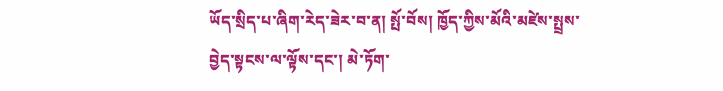ཡོད་སྲིད་པ་ཞིག་རེད་ཟེར་བ་ན། སྤོ་བོས། ཁྱོད་ཀྱིས་མོའི་མཛེས་སྤྲས་བྱེད་སྟངས་ལ་ལྟོས་དང་། མེ་ཏོག་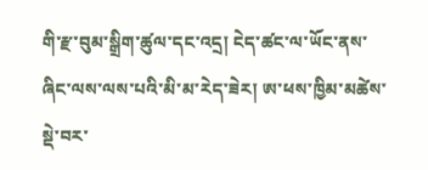གི་རྫ་བུམ་སྒྲིག་ཚུལ་དང་འདྲ། ངེད་ཚང་ལ་ཡོང་ནས་ཞིང་ལས་ལས་པའི་མི་མ་རེད་ཟེར། ཨ་ཕས་ཁྱིམ་མཚེས་སྡེ་བར་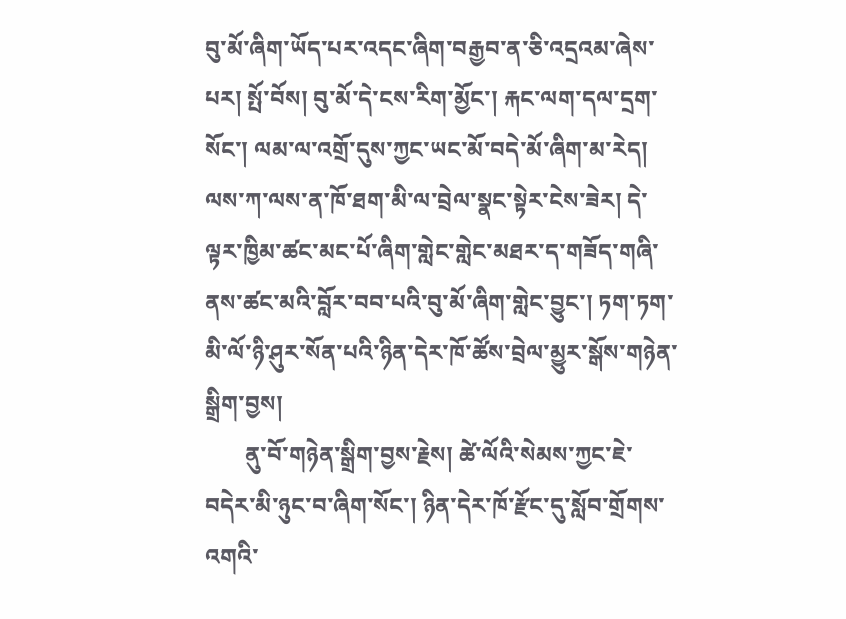བུ་མོ་ཞིག་ཡོད་པར་འདང་ཞིག་བརྒྱབ་ན་ཅི་འདྲའམ་ཞེས་པར། སྤོ་བོས། བུ་མོ་དེ་ངས་རིག་མྱོང་། རྐང་ལག་དལ་དྲག་སོང་། ལམ་ལ་འགྲོ་དུས་ཀྱང་ཡང་མོ་བདེ་མོ་ཞིག་མ་རེད། ལས་ཀ་ལས་ན་ཁོ་ཐག་མི་ལ་བྲེལ་སྣང་སྟེར་ངེས་ཟེར། དེ་ལྟར་ཁྱིམ་ཚང་མང་པོ་ཞིག་གླེང་གླེང་མཐར་ད་གཟོད་གཞི་ནས་ཚང་མའི་བློར་བབ་པའི་བུ་མོ་ཞིག་གླེང་བྱུང་། ཏག་ཏག་མི་ལོ་ཉི་ཤུར་སོན་པའི་ཉིན་དེར་ཁོ་ཚོས་བྲེལ་མྱུར་སྒོས་གཉེན་སྒྲིག་བྱས།
       ནུ་བོ་གཉེན་སྒྲིག་བྱས་རྗེས། ཚེ་ལོའི་སེམས་ཀྱང་ཇེ་བདེར་མི་ཉུང་བ་ཞིག་སོང་། ཉིན་དེར་ཁོ་རྫོང་དུ་སློབ་གྲོགས་འགའི་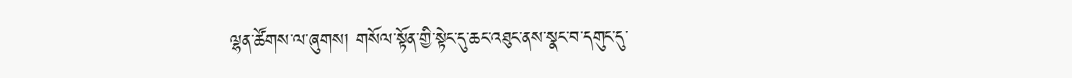ལྷན་ཚོགས་ལ་ཞུགས། གསོལ་སྟོན་གྱི་སྟེང་དུ་ཆང་འཐུང་ནས་སྣང་བ་དགུང་དུ་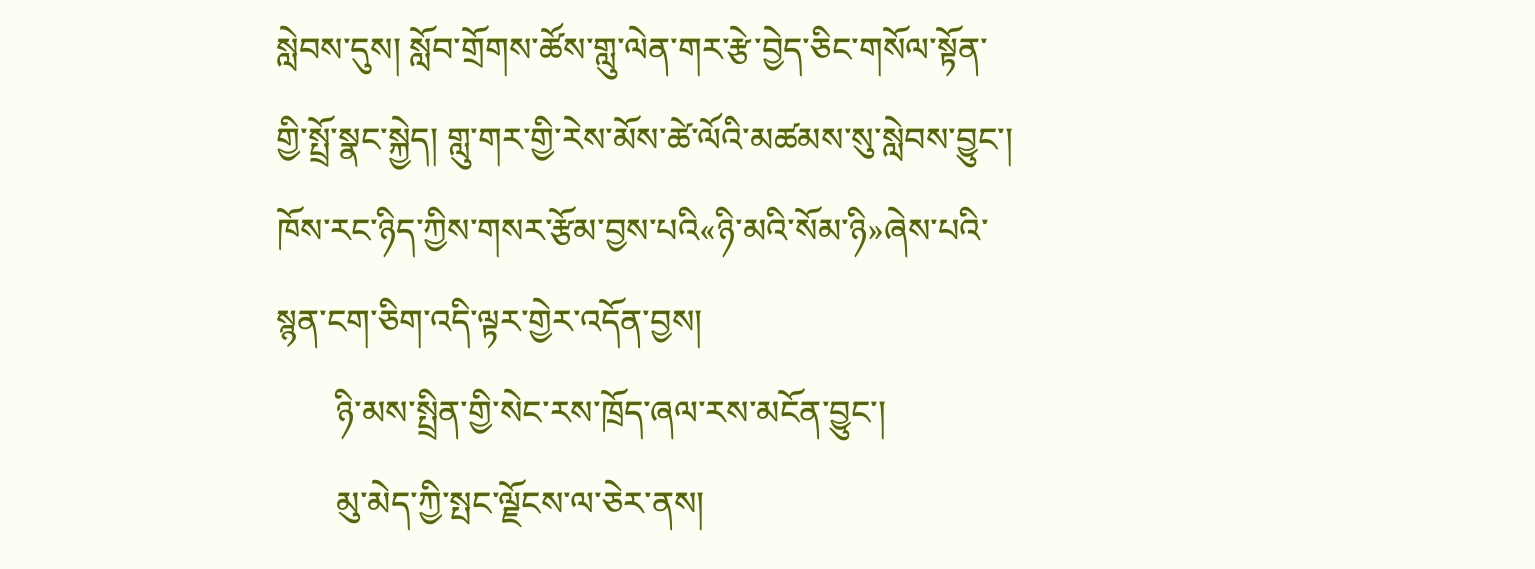སླེབས་དུས། སློབ་གྲོགས་ཚོས་གླུ་ལེན་གར་རྩེ་བྱེད་ཅིང་གསོལ་སྟོན་གྱི་སྤྲོ་སྣང་སྐྱེད། གླུ་གར་གྱི་རེས་མོས་ཚེ་ལོའི་མཚམས་སུ་སླེབས་བྱུང་། ཁོས་རང་ཉིད་ཀྱིས་གསར་རྩོམ་བྱས་པའི«ཉི་མའི་སོམ་ཉི»ཞེས་པའི་སྙན་ངག་ཅིག་འདི་ལྟར་གྱེར་འདོན་བྱས།
       ཉི་མས་སྤྲིན་གྱི་སེང་རས་ཁྲོད་ཞལ་རས་མངོན་བྱུང་།
       མུ་མེད་ཀྱི་སྤང་ལྗོངས་ལ་ཅེར་ནས།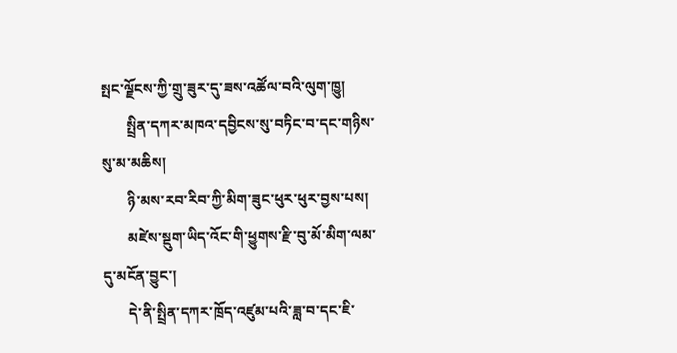སྤང་ལྗོངས་ཀྱི་གྲུ་ཟུར་དུ་ཟས་འཚོལ་བའི་ལུག་ཁྱུ།
       སྤྲིན་དཀར་མཁའ་དབྱིངས་སུ་བཏིང་བ་དང་གཉིས་སུ་མ་མཆིས།
       ཉི་མས་རབ་རིབ་ཀྱི་མིག་ཟུང་ཕུར་ཕུར་བྱས་པས།
       མཛེས་སྡུག་ཡིད་འོང་གི་ཕྱུགས་རྫི་བུ་མོ་མིག་ལམ་དུ་མངོན་བྱུང་།
       དེ་ནི་སྤྲིན་དཀར་ཁྲོད་འཛུམ་པའི་ཟླ་བ་དང་ཇི་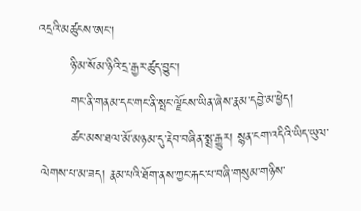འདྲའི་མཚུངས་ཨང་།
       ཉི་མ་སོམ་ཉིའི་དྲ་རྒྱར་ཚུད་བྱུང་།
       གང་ནི་གནམ་དང་གང་ནི་སྤང་ལྗོངས་ཡིན་ཞེས་རྣམ་དབྱེ་མ་ཕྱེད།
       ཚང་མས་ཐལ་མོ་མཉམ་དུ་རྡེབ་བཞིན་སྨྲ་རྒྱུར། སྙན་ངག་འདིའི་ཡིད་ཡུལ་ལེགས་པ་མ་ཟད། རྣམ་པའི་ཐོག་ནས་ཀྱང་རྐང་པ་བཞི་གསུམ་གཉིས་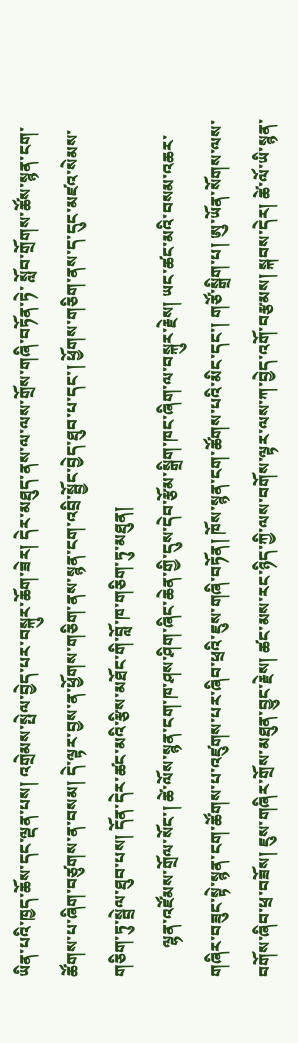ཡིན་པའི་ཁྱད་ཆོས་དང་ལྡན་པས། འགྲེམས་སྤེལ་བྱེད་པར་བསྐུར་ཆོག་ཟེར། དེར་མཐུད་ནས་ལ་ལས་གྲོས་གཞི་བཏོན་ཏེ་ སློབ་གྲོགས་ཚོས་སྙན་ངག་ཚོགས་པ་ཞིག་བཙུགས་ན་བསམ། དེ་ལྟར་བྱས་ན་ཕྱོགས་གཅིག་ནས་སྙན་ངག་འབྲི་སྦྱོང་བྱེད་ཐུབ་པ་དང་། ཕྱོགས་གཅིག་ནས་ད་དུང་མཛའ་སེམས་གཅིག་ཏུ་སྦྲེལ་ཐུབ་པས། དོན་དེར་ཚང་མའི་རྩིས་མཐོང་གི་བློ་ཁ་གཅིག་ཏུ་མཐུན།
       ལྷན་འཛོམས་གྲོལ་སོང་། ཚེ་ལོས་སྙན་ངག་ཁ་ཤས་ཤིག་ཞིང་ཆེན་གྱི་དུས་དེབ་རྩོམ་སྒྲིག་ཁང་ཞིག་ལ་བསྐུར་རྗེས། ཡང་ཚང་མའི་བསམ་འཆར་གཞིར་བཟུང་སྟེ་སྙན་ངག་ཚོགས་པ་འཛུགས་པར་ཞིབ་ཕྲའི་ཇུས་གཞི་བཏོན། ཁོས་སྙན་ངག་ཚོགས་པའི་མིང་དང་། གཙོ་སྒྲིག་པ། ཨུ་ཡོན་སོགས་ལས་བགོས་ཞིབ་ཕྲ་བཟོས། ཇུས་གཞིར་གྲོས་མཐུན་བྱུང་རྗེས། ཚང་མས་རང་ཉིད་ཀྱི་ལས་བགོས་ལྟར་ལས་ཀ་བྱེད་འགོ་བརྩམས། སྐབས་དེར། ཚེ་ལོ་ཡི་སྙན་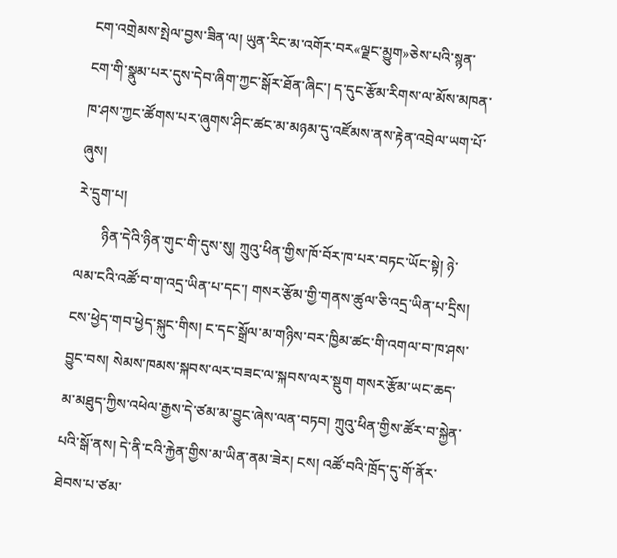ངག་འགྲེམས་སྤེལ་བྱས་ཟིན་ལ། ཡུན་རིང་མ་འགོར་བར«ལྗང་མྱུག»ཅེས་པའི་སྙན་ངག་གི་སྣུམ་པར་དུས་དེབ་ཞིག་ཀྱང་སྒོར་ཐོན་ཞིང་། ད་དུང་རྩོམ་རིགས་ལ་མོས་མཁན་ཁ་ཤས་ཀྱང་ཚོགས་པར་ཞུགས་ཤིང་ཚང་མ་མཉམ་དུ་འཛོམས་ནས་རྟེན་འབྲེལ་ཡག་པོ་ཞུས།
རེ་དྲུག་པ།
       ཉིན་དེའི་ཉིན་གུང་གི་དུས་སུ། ཀྲུའུ་ཕིན་གྱིས་ཁོ་བོར་ཁ་པར་བཏང་ཡོང་སྟེ། ཉེ་ལམ་ངའི་འཚོ་བ་ག་འདྲ་ཡིན་པ་དང་། གསར་རྩོམ་གྱི་གནས་ཚུལ་ཅི་འདྲ་ཡིན་པ་དྲིས། ངས་ཕྱེད་གབ་ཕྱེད་སྐུང་གིས། ང་དང་སྒྲོལ་མ་གཉིས་བར་ཁྱིམ་ཚང་གི་འགལ་བ་ཁ་ཤས་བྱུང་བས། སེམས་ཁམས་སྐབས་ལར་བཟང་ལ་སྐབས་ལར་སྡུག གསར་རྩོམ་ཡང་ཆད་མ་མཐུད་ཀྱིས་འཕེལ་རྒྱས་དེ་ཙམ་མ་བྱུང་ཞེས་ལན་བཏབ། ཀྲུའུ་ཕིན་གྱིས་ཚོར་བ་སྐྱེན་པའི་སྒོ་ནས། དེ་ནི་ངའི་རྐྱེན་གྱིས་མ་ཡིན་ནམ་ཟེར། ངས། འཚོ་བའི་ཁྲོད་དུ་གོ་ནོར་ཐེབས་པ་ཙམ་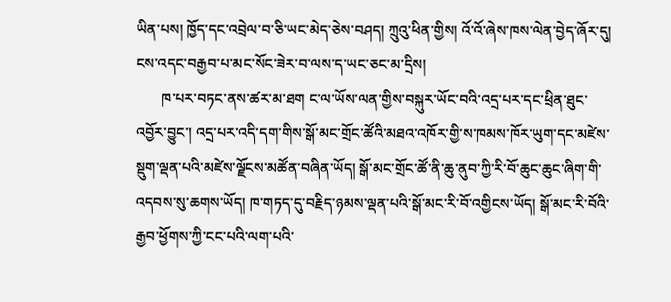ཡིན་པས། ཁྱོད་དང་འབྲེལ་བ་ཅི་ཡང་མེད་ཅེས་བཤད། ཀྲུའུ་ཕིན་གྱིས། འོ་འོ་ཞེས་ཁས་ལེན་བྱེད་ཞོར་དུ། ངས་འདང་བརྒྱབ་པ་མང་སོང་ཟེར་བ་ལས་ད་ཡང་ཅང་མ་དྲིས།
       ཁ་པར་བཏང་ནས་ཚར་མ་ཐག ང་ལ་ཡོས་ལན་གྱིས་བསྐུར་ཡོང་བའི་འདྲ་པར་དང་ཕྲིན་ཐུང་འབྱོར་བྱུང་། འདྲ་པར་འདི་དག་གིས་སྒོ་མང་གྲོང་ཚོའི་མཐའ་འཁོར་གྱི་ས་ཁམས་ཁོར་ཡུག་དང་མཛེས་སྡུག་ལྡན་པའི་མཛེས་ལྗོངས་མཚོན་བཞིན་ཡོད། སྒོ་མང་གྲོང་ཚོ་ནི་ཆུ་ནུབ་ཀྱི་རི་བོ་ཆུང་ཆུང་ཞིག་གི་འདབས་སུ་ཆགས་ཡོད། ཁ་གཏད་དུ་བརྗིད་ཉམས་ལྡན་པའི་སྒོ་མང་རི་བོ་འགྱིངས་ཡོད། སྒོ་མང་རི་བོའི་རྒྱབ་ཕྱོགས་ཀྱི་ངང་པའི་ལག་པའི་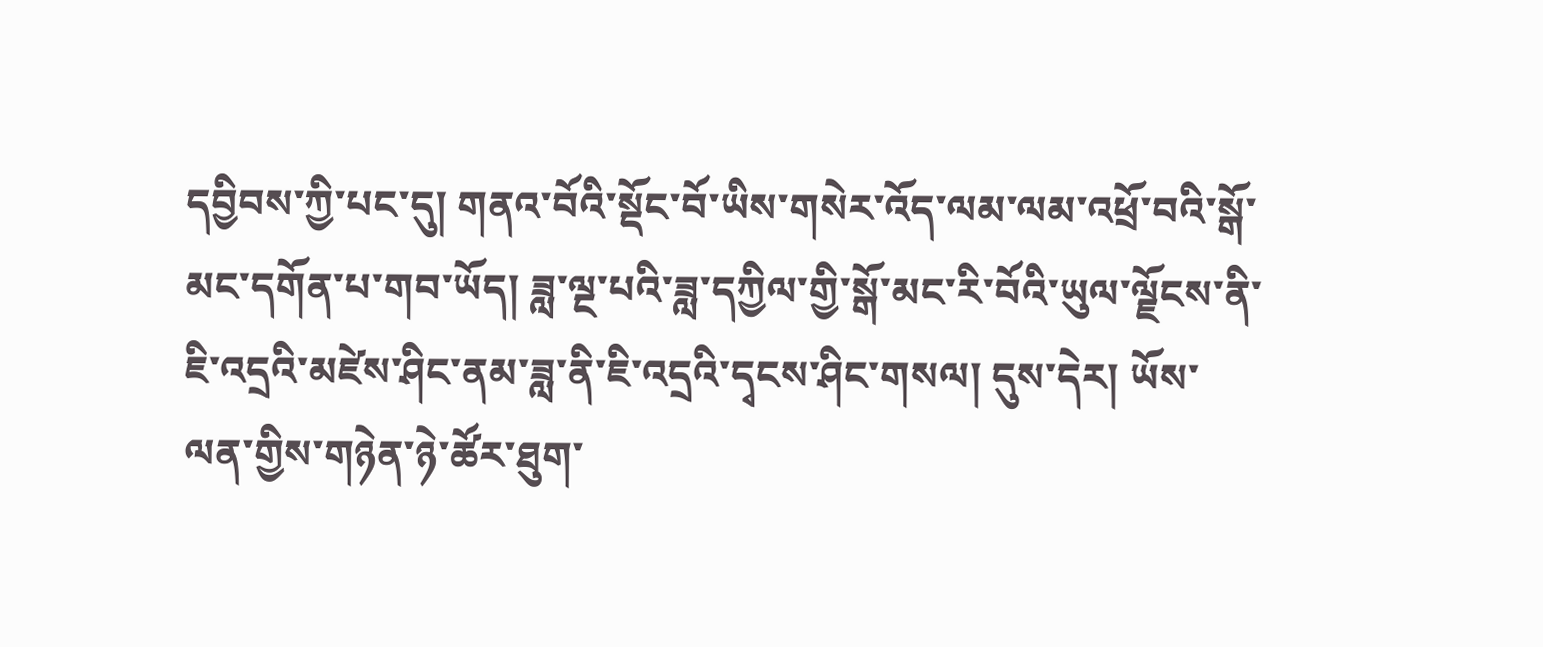དབྱིབས་ཀྱི་པང་དུ། གནའ་བོའི་སྡོང་བོ་ཡིས་གསེར་འོད་ལམ་ལམ་འཕྲོ་བའི་སྒོ་མང་དགོན་པ་གབ་ཡོད། ཟླ་ལྔ་པའི་ཟླ་དཀྱིལ་གྱི་སྒོ་མང་རི་བོའི་ཡུལ་ལྗོངས་ནི་ཇི་འདྲའི་མཛེས་ཤིང་ནམ་ཟླ་ནི་ཇི་འདྲའི་དྭངས་ཤིང་གསལ། དུས་དེར། ཡོས་ལན་གྱིས་གཉེན་ཉེ་ཚོར་ཐུག་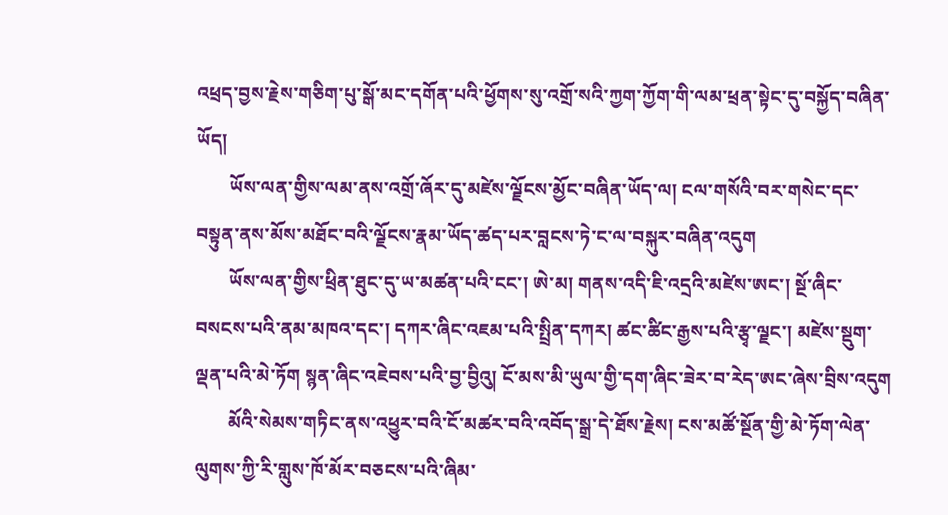འཕྲད་བྱས་རྗེས་གཅིག་པུ་སྒོ་མང་དགོན་པའི་ཕྱོགས་སུ་འགྲོ་སའི་ཀྱག་ཀྱོག་གི་ལམ་ཕྲན་སྟེང་དུ་བསྐྱོད་བཞིན་ཡོད།
       ཡོས་ལན་གྱིས་ལམ་ནས་འགྲོ་ཞོར་དུ་མཛེས་ལྗོངས་མྱོང་བཞིན་ཡོད་ལ། ངལ་གསོའི་བར་གསེང་དང་བསྟུན་ནས་མོས་མཐོང་བའི་ལྗོངས་རྣམ་ཡོད་ཚད་པར་བླངས་ཏེ་ང་ལ་བསྐུར་བཞིན་འདུག
       ཡོས་ལན་གྱིས་ཕྲིན་ཐུང་དུ་ཡ་མཚན་པའི་ངང་། ཨེ་མ། གནས་འདི་ཇི་འདྲའི་མཛེས་ཨང་། སྔོ་ཞིང་བསངས་པའི་ནམ་མཁའ་དང་། དཀར་ཞིང་འཇམ་པའི་སྤྲིན་དཀར། ཚང་ཚིང་རྒྱས་པའི་རྩྭ་ལྗང་། མཛེས་སྡུག་ལྡན་པའི་མེ་ཏོག སྙན་ཞིང་འཇེབས་པའི་བྱ་བྱིའུ། ངོ་མས་མི་ཡུལ་གྱི་དག་ཞིང་ཟེར་བ་རེད་ཨང་ཞེས་བྲིས་འདུག
       མོའི་སེམས་གཏིང་ནས་འཕྱུར་བའི་ངོ་མཚར་བའི་འབོད་སྒྲ་དེ་ཐོས་རྗེས། ངས་མཚོ་སྔོན་གྱི་མེ་ཏོག་ལེན་ལུགས་ཀྱི་རི་གླུས་ཁོ་མོར་བཅངས་པའི་ཞིམ་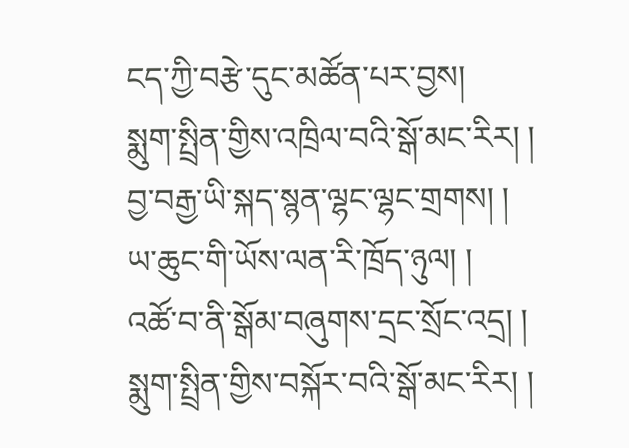ངད་ཀྱི་བརྩེ་དུང་མཚོན་པར་བྱས།
སྨུག་སྤྲིན་གྱིས་འཁྲིལ་བའི་སྒོ་མང་རིར། །
བྱ་བརྒྱ་ཡི་སྐད་སྙན་ལྷང་ལྷང་གྲགས། །
ཡ་ཆུང་གི་ཡོས་ལན་རི་ཁྲོད་ཉུལ། །
འཚོ་བ་ནི་སྒོམ་བཞུགས་དྲང་སྲོང་འདྲ། །
སྨུག་སྤྲིན་གྱིས་བསྐོར་བའི་སྒོ་མང་རིར། །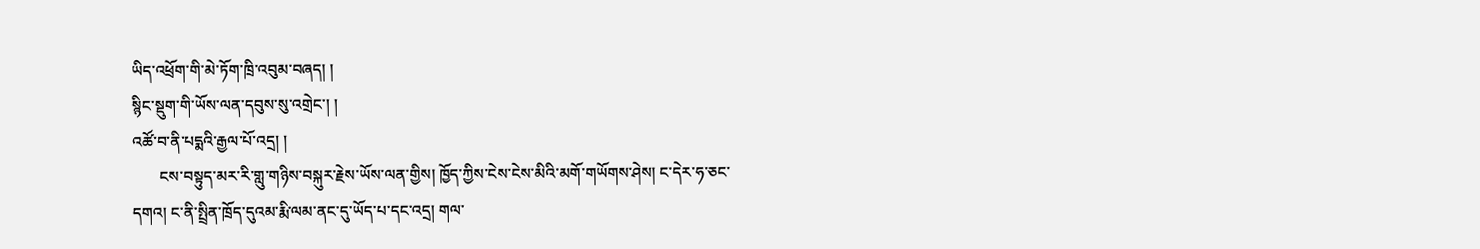ཡིད་འཕྲོག་གི་མེ་ཏོག་ཁྲི་འབུམ་བཞད། །
སྙིང་སྡུག་གི་ཡོས་ལན་དབུས་སུ་འགྲེང་། །
འཚོ་བ་ནི་པདྨའི་རྒྱལ་པོ་འདྲ། །
       ངས་བསྟུད་མར་རི་གླུ་གཉིས་བསྐུར་རྗེས་ཡོས་ལན་གྱིས། ཁྱོད་ཀྱིས་ངེས་ངེས་མིའི་མགོ་གཡོགས་ཤེས། ང་དེར་ཧ་ཅང་དགའ། ང་ནི་སྤྲིན་ཁྲོད་དུའམ་རྨི་ལམ་ནང་དུ་ཡོད་པ་དང་འདྲ། གལ་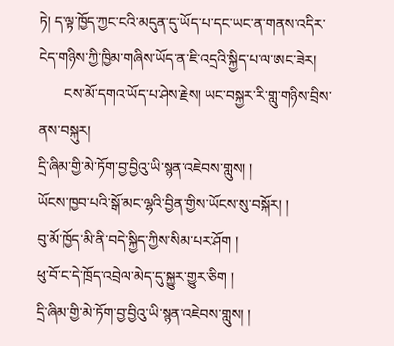ཏེ། ད་ལྟ་ཁྱོད་ཀྱང་ངའི་མདུན་དུ་ཡོད་པ་དང་ཡང་ན་གནས་འདིར་ངེད་གཉིས་ཀྱི་ཁྱིམ་གཞིས་ཡོད་ན་ཇི་འདྲའི་སྐྱིད་པ་ལ་ཨང་ཟེར།
       ངས་མོ་དགའ་ཡོད་པ་ཤེས་རྗེས། ཡང་བསྐྱར་རི་གླུ་གཉིས་བྲིས་ནས་བསྐུར།
དྲི་ཞིམ་གྱི་མེ་ཏོག་བྱ་བྱིའུ་ཡི་སྙན་འཇེབས་གླུས། །
ཡོངས་ཁྱབ་པའི་སྒོ་མང་ལྷའི་བྱིན་གྱིས་ཡོངས་སུ་བསྐོར། །
བུ་མོ་ཁྱོད་མི་ནི་བདེ་སྐྱིད་ཀྱིས་སིམ་པར་ཤོག །
ཕུ་བོ་ང་དེ་ཁྲོད་འབྲེལ་མེད་དུ་སྐྱུར་གྱུར་ཅིག །
དྲི་ཞིམ་གྱི་མེ་ཏོག་བྱ་བྱིའུ་ཡི་སྙན་འཇེབས་གླུས། །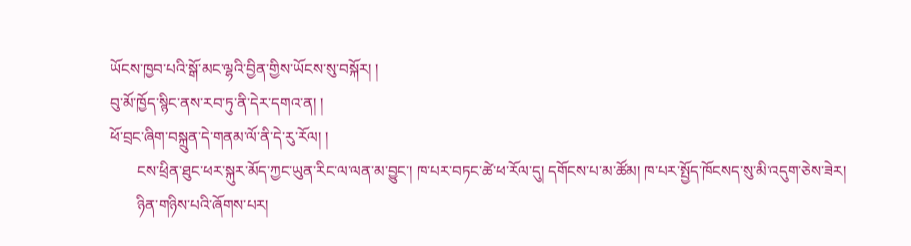ཡོངས་ཁྱབ་པའི་སྒོ་མང་ལྷའི་བྱིན་གྱིས་ཡོངས་སུ་བསྐོར། །
བུ་མོ་ཁྱོད་སྙིང་ནས་རབ་ཏུ་ནི་དེར་དགའ་ན། །
ཕོ་བྲང་ཞིག་བསྐྲུན་དེ་གནམ་ལོ་ནི་དེ་རུ་རོལ། །
       ངས་ཕྲིན་ཐུང་ཕར་སྐུར་མོད་ཀྱང་ཡུན་རིང་ལ་ལན་མ་བྱུང་། ཁ་པར་བཏང་ཚེ་ཕ་རོལ་དུ། དགོངས་པ་མ་ཚོམ། ཁ་པར་སྤྱོད་ཁོངསད་སུ་མི་འདུག་ཅེས་ཟེར།
       ཉིན་གཉིས་པའི་ཞོགས་པར།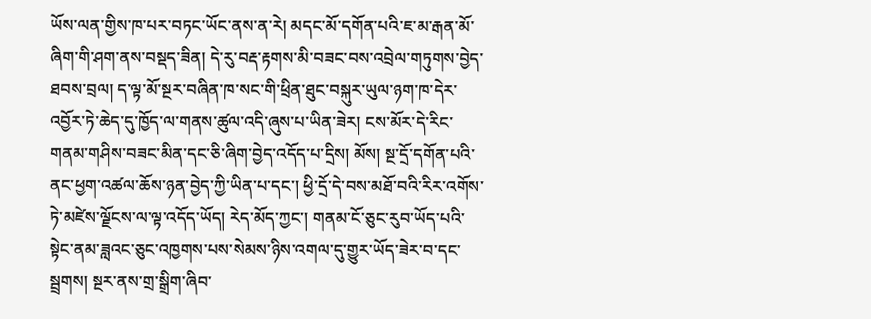ཡོས་ལན་གྱིས་ཁ་པར་བཏང་ཡོང་ནས་ན་རེ། མདང་མོ་དགོན་པའི་ཇ་མ་རྒན་མོ་ཞིག་གི་ཤག་ནས་བསྡད་ཟིན། དེ་རུ་བརྡ་རྟགས་མི་བཟང་བས་འབྲེལ་གཏུགས་བྱེད་ཐབས་བྲལ། ད་ལྟ་མོ་སྔར་བཞིན་ཁ་སང་གི་ཕྲིན་ཐུང་བསྐུར་ཡུལ་ཉག་ཁ་དེར་འབྱོར་ཏེ་ཆེད་དུ་ཁྱོད་ལ་གནས་ཚུལ་འདི་ཞུས་པ་ཡིན་ཟེར། ངས་མོར་དེ་རིང་གནམ་གཤིས་བཟང་མིན་དང་ཅི་ཞིག་བྱེད་འདོད་པ་དྲིས། མོས། སྔ་དྲོ་དགོན་པའི་ནང་ཕྱག་འཚལ་ཆོས་ཉན་བྱེད་ཀྱི་ཡིན་པ་དང་། ཕྱི་དྲོ་དེ་བས་མཐོ་བའི་རིར་འགོས་ཏེ་མཛེས་ལྗོངས་ལ་ལྟ་འདོད་ཡོད། རེད་མོད་ཀྱང་། གནམ་ངོ་ཅུང་རུབ་ཡོད་པའི་སྟེང་ནམ་ཟླའང་ཅུང་འཁྱགས་པས་སེམས་ཉིས་འགལ་དུ་གྱུར་ཡོད་ཟེར་བ་དང་སྦྲགས། སྔར་ནས་གྲ་སྒྲིག་ཞིབ་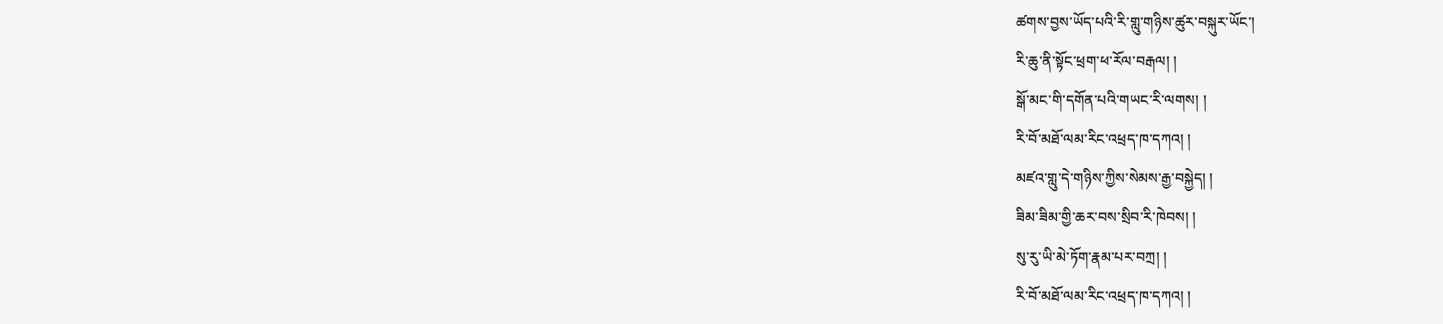ཚགས་བྱས་ཡོད་པའི་རི་གླུ་གཉིས་ཚུར་བསྐུར་ཡོང་།
རི་ཆུ་ནི་སྟོང་ཕྲག་ཕ་རོལ་བརྒལ། །
སྒོ་མང་གི་དགོན་པའི་གཡང་རི་ལགས། །
རི་བོ་མཐོ་ལམ་རིང་འཕྲད་ཁ་དཀའ། །
མཛའ་གླུ་དེ་གཉིས་ཀྱིས་སེམས་རྒྱ་བསྐྱེད། །
ཟིམ་ཟིམ་གྱི་ཆར་བས་སྲིབ་རི་ཁེབས། །
སུ་རུ་ཡི་མེ་ཏོག་རྣམ་པར་བཀྲ། །
རི་བོ་མཐོ་ལམ་རིང་འཕྲད་ཁ་དཀའ། །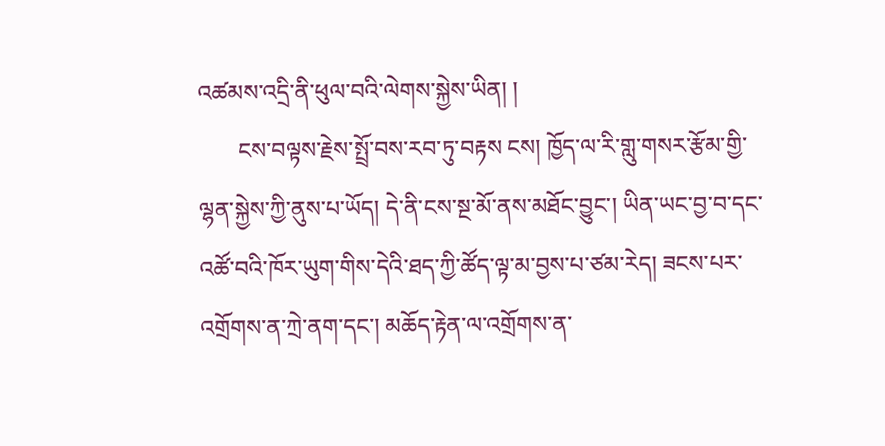འཚམས་འདྲི་ནི་ཕུལ་བའི་ལེགས་སྐྱེས་ཡིན། །
       ངས་བལྟས་རྗེས་སྤྲོ་བས་རབ་ཏུ་བརྟས ངས། ཁྱོད་ལ་རི་གླུ་གསར་རྩོམ་གྱི་ལྷན་སྐྱེས་ཀྱི་ནུས་པ་ཡོད། དེ་ནི་ངས་སྔ་མོ་ནས་མཐོང་བྱུང་། ཡིན་ཡང་བྱ་བ་དང་འཚོ་བའི་ཁོར་ཡུག་གིས་དེའི་ཐད་ཀྱི་ཚོད་ལྟ་མ་བྱས་པ་ཙམ་རེད། ཟངས་པར་འགྲོགས་ན་ཀྲེ་ནག་དང་། མཆོད་རྟེན་ལ་འགྲོགས་ན་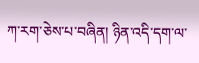ཀ་རག་ཅེས་པ་བཞིན། ཉིན་འདི་དག་ལ་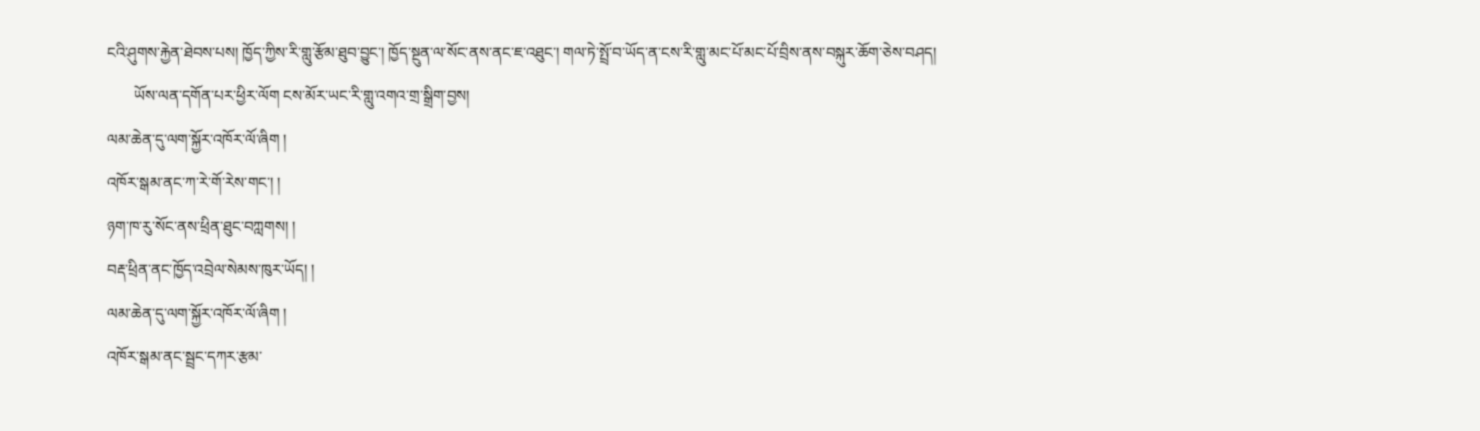ངའི་ཤུགས་རྐྱེན་ཐེབས་པས། ཁྱོད་ཀྱིས་རི་གླུ་རྩོམ་ཐུབ་བྱུང་། ཁྱོད་སྔུན་ལ་སོང་ནས་ནང་ཇ་འཐུང་། གལ་ཏེ་སྤྲོ་བ་ཡོད་ན་ངས་རི་གླུ་མང་པོ་མང་པོ་བྲིས་ནས་བསྐུར་ཆོག་ཅེས་བཤད།
       ཡོས་ལན་དགོན་པར་ཕྱིར་ལོག ངས་མོར་ཡང་རི་གླུ་འགའ་གྲ་སྒྲིག་བྱས།
ལམ་ཆེན་དུ་ལག་སྐྱོར་འཁོར་ལོ་ཞིག །
འཁོར་སྒམ་ནང་ཀ་རེ་གོ་རེས་གང་། །
ཉག་ཁ་རུ་སོང་ནས་ཕྲིན་ཐུང་བཀླགས། །
བརྡ་ཕྲིན་ནང་ཁྱོད་འབྲེལ་སེམས་ཁུར་ཡོད། །
ལམ་ཆེན་དུ་ལག་སྐྱོར་འཁོར་ལོ་ཞིག །
འཁོར་སྒམ་ནང་སྦྲང་དཀར་རྩམ་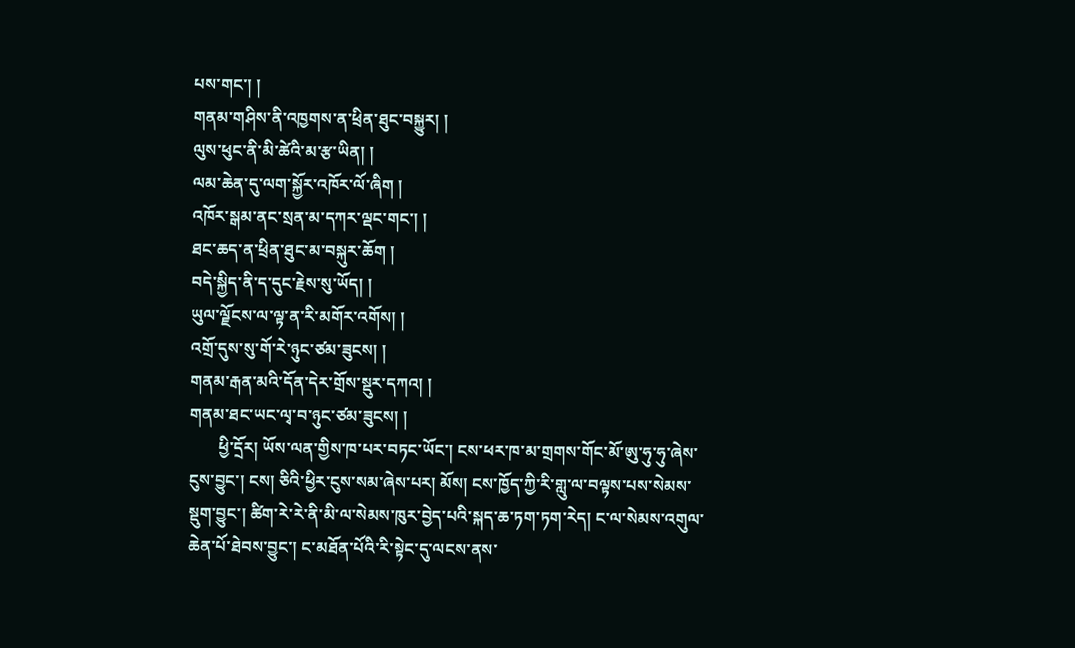པས་གང་། །
གནམ་གཤིས་ནི་འཁྱགས་ན་ཕྲིན་ཐུང་བསྐྱུར། །
ལུས་ཕུང་ནི་མི་ཚེའི་མ་རྩ་ཡིན། །
ལམ་ཆེན་དུ་ལག་སྐྱོར་འཁོར་ལོ་ཞིག །
འཁོར་སྒམ་ནང་སྲན་མ་དཀར་ལྡང་གང་། །
ཐང་ཆད་ན་ཕྲིན་ཐུང་མ་བསྐུར་ཆོག །
བདེ་སྐྱིད་ནི་ད་དུང་རྗེས་སུ་ཡོད། །
ཡུལ་ལྗོངས་ལ་ལྟ་ན་རི་མགོར་འགོས། །
འགྲོ་དུས་སུ་གོ་རེ་ཉུང་ཙམ་ཟུངས། །
གནམ་རྒན་མའི་དོན་དེར་གྲོས་སྡུར་དཀའ། །
གནམ་ཐང་ཡང་ལྭ་བ་ཉུང་ཙམ་ཟུངས། །
       ཕྱི་དྲོར། ཡོས་ལན་གྱིས་ཁ་པར་བཏང་ཡོང་། ངས་ཕར་ཁ་མ་གྲགས་གོང་མོ་ཨུ་ཧུ་ཧུ་ཞེས་ངུས་བྱུང་། ངས། ཅིའི་ཕྱིར་ངུས་སམ་ཞེས་པར། མོས། ངས་ཁྱོད་ཀྱི་རི་གླུ་ལ་བལྟས་པས་སེམས་སྡུག་བྱུང་། ཚིག་རེ་རེ་ནི་མི་ལ་སེམས་ཁུར་བྱེད་པའི་སྐད་ཆ་ཏག་ཏག་རེད། ང་ལ་སེམས་འགུལ་ཆེན་པོ་ཐེབས་བྱུང་། ང་མཐོན་པོའི་རི་སྟེང་དུ་ལངས་ནས་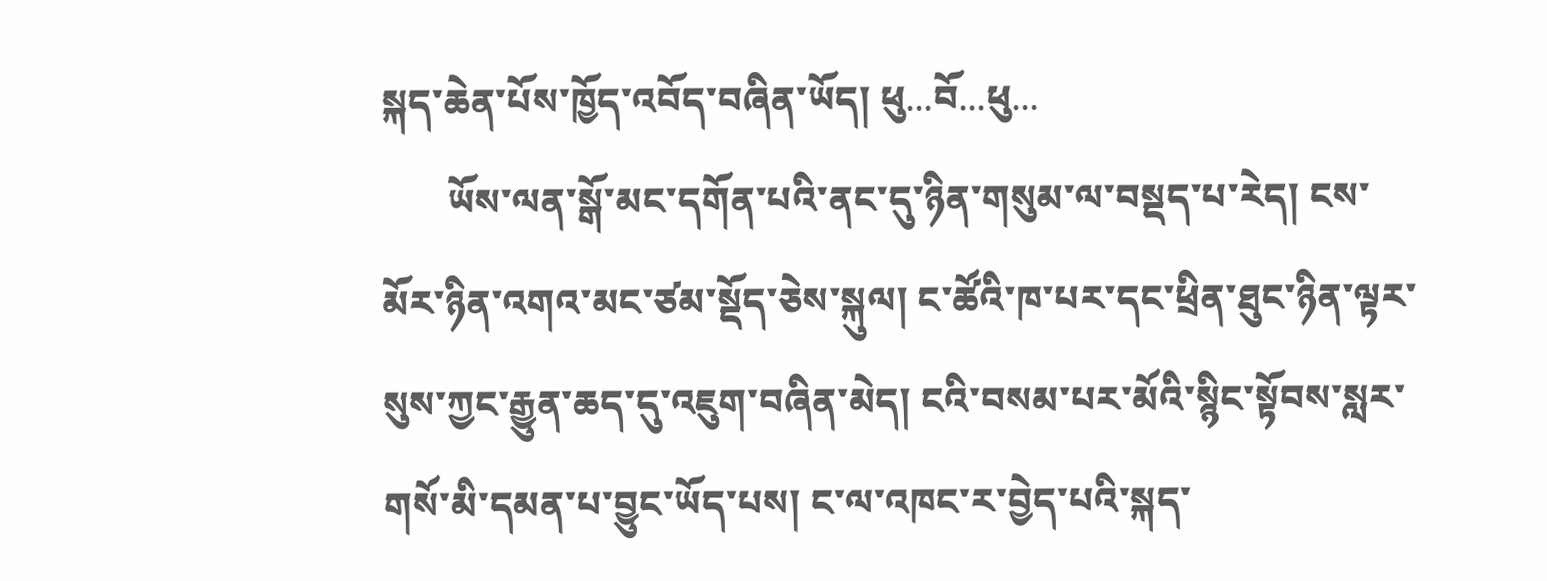སྐད་ཆེན་པོས་ཁྱོད་འབོད་བཞིན་ཡོད། ཕུ...བོ...ཕུ...
       ཡོས་ལན་སྒོ་མང་དགོན་པའི་ནང་དུ་ཉིན་གསུམ་ལ་བསྡད་པ་རེད། ངས་མོར་ཉིན་འགའ་མང་ཙམ་སྡོད་ཅེས་སྐུལ། ང་ཚོའི་ཁ་པར་དང་ཕྲིན་ཐུང་ཉིན་ལྟར་སུས་ཀྱང་རྒྱུན་ཆད་དུ་འཇུག་བཞིན་མེད། ངའི་བསམ་པར་མོའི་སྙིང་སྟོབས་སླར་གསོ་མི་དམན་པ་བྱུང་ཡོད་པས། ང་ལ་འཁང་ར་བྱེད་པའི་སྐད་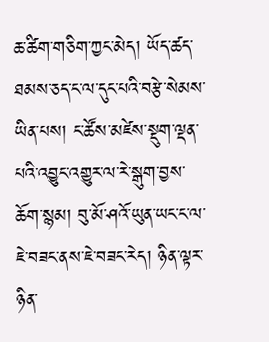ཆ་ཚིག་གཅིག་ཀྱང་མེད། ཡོད་ཚད་ཐམས་ཅད་ང་ལ་དུང་པའི་བརྩེ་སེམས་ཡིན་པས། ང་ཚོས་མཛེས་སྡུག་ལྡན་པའི་འབྱུང་འགྱུར་ལ་རེ་སྒུག་བྱས་ཆོག་སྙམ། བུ་མོ་ཤའོ་ཡུན་ཡང་ང་ལ་ཇེ་བཟང་ནས་ཇེ་བཟང་རེད། ཉིན་ལྟར་ཉིན་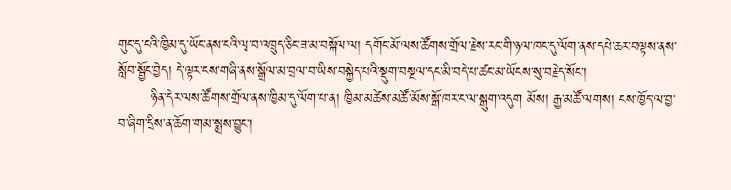གུང་དུ་ངའི་ཁྱིམ་དུ་ཡོང་ནས་ངའི་ལྭ་བ་འཁྲུད་ཅིང་ཟ་མ་བསྐོལ་ལ། དགོང་མོ་ལས་ཚོགས་གྲོལ་རྗེས་རང་གི་ཉལ་ཁང་དུ་ལོག་ནས་དཔེ་ཆར་བལྟས་ནས་སློབ་སྦྱོང་བྱེད། དེ་ལྟར་ངས་གཞི་ནས་སྒྲོལ་མ་བྲལ་བ་ཡིས་བསྐྱེད་པའི་སྡུག་བསྔལ་དང་མི་བདེ་པ་ཚང་མ་ཡོངས་སུ་བརྗེད་སོང་།
       ཉིན་དེར་ལས་ཚོགས་གྲོལ་ནས་ཁྱིམ་དུ་ལོག་པ་ན། ཁྱིམ་མཚེས་མཚོ་མོས་སྒོ་ཁར་ང་ལ་སྒུག་འདུག མོས། རྒྱ་མཚོ་ལགས། ངས་ཁྱོད་ལ་བྱ་བ་ཞིག་དྲིས་ན་ཆོག་གམ་སྨྲས་བྱུང་།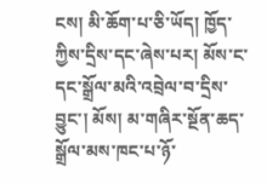ངས། མི་ཆོག་པ་ཅི་ཡོད། ཁྱོད་ཀྱིས་དྲིས་དང་ཞེས་པར། མོས་ང་དང་སྒྲོལ་མའི་འབྲེལ་བ་དྲིས་བྱུང་། མོས། མ་གཞིར་སྔོན་ཆད་སྒྲོལ་མས་ཁང་པ་ཉོ་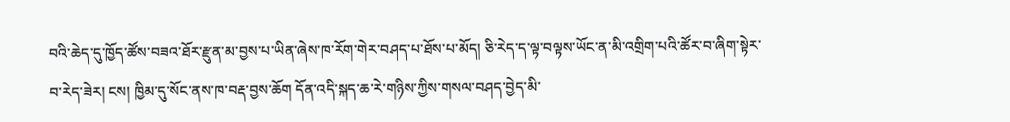བའི་ཆེད་དུ་ཁྱོད་ཚོས་བཟའ་ཐོར་རྫུན་མ་བྱས་པ་ཡིན་ཞེས་ཁ་རོག་གེར་བཤད་པ་ཐོས་པ་མོད། ཅི་རེད་ད་ལྟ་བལྟས་ཡོང་ན་མི་འགྲིག་པའི་ཚོར་བ་ཞིག་སྟེར་བ་རེད་ཟེར། ངས། ཁྱིམ་དུ་སོང་ནས་ཁ་བརྡ་བྱས་ཆོག དོན་འདི་སྐད་ཆ་རེ་གཉིས་ཀྱིས་གསལ་བཤད་བྱེད་མི་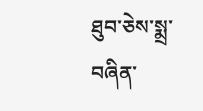ཐུབ་ཅེས་སྨྲ་བཞིན་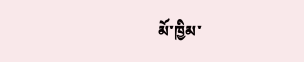མོ་ཁྱིམ་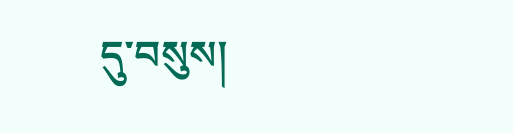དུ་བསུས།